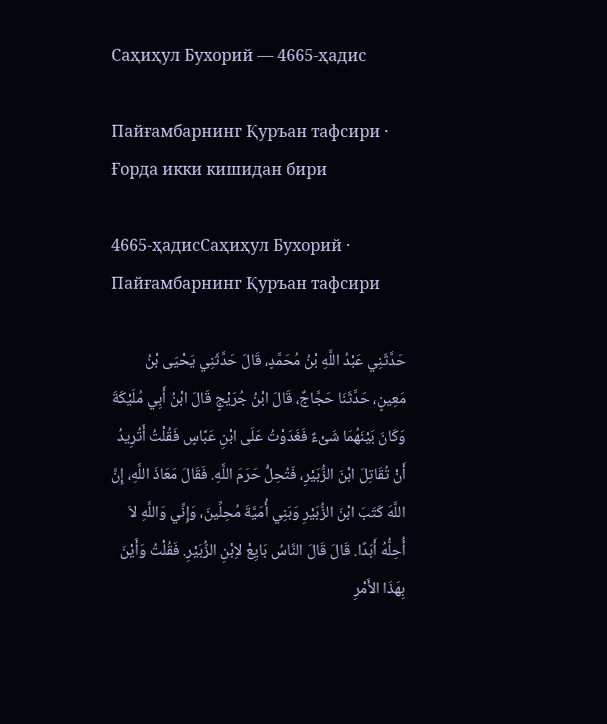Саҳиҳул Бухорий — 4665-ҳадис

Пайғамбарнинг Қуръан тафсири · Ғорда икки кишидан бири

4665-ҳадисСаҳиҳул Бухорий · Пайғамбарнинг Қуръан тафсири

حَدَّثَنِي عَبْدُ اللَّهِ بْنُ مُحَمَّدٍ، قَالَ حَدَّثَنِي يَحْيَى بْنُ مَعِينٍ، حَدَّثَنَا حَجَّاجٌ، قَالَ ابْنُ جُرَيْجٍ قَالَ ابْنُ أَبِي مُلَيْكَةَ وَكَانَ بَيْنَهُمَا شَىْءٌ فَغَدَوْتُ عَلَى ابْنِ عَبَّاسٍ فَقُلْتُ أَتُرِيدُ أَنْ تُقَاتِلَ ابْنَ الزُّبَيْرِ، فَتُحِلُّ حَرَمَ اللَّهِ. فَقَالَ مَعَاذَ اللَّهِ، إِنَّ اللَّهَ كَتَبَ ابْنَ الزُّبَيْرِ وَبَنِي أُمَيَّةَ مُحِلِّينَ، وَإِنِّي وَاللَّهِ لاَ أُحِلُّهُ أَبَدًا. قَالَ قَالَ النَّاسُ بَايِعْ لاِبْنِ الزُّبَيْرِ. فَقُلْتُ وَأَيْنَ بِهَذَا الأَمْرِ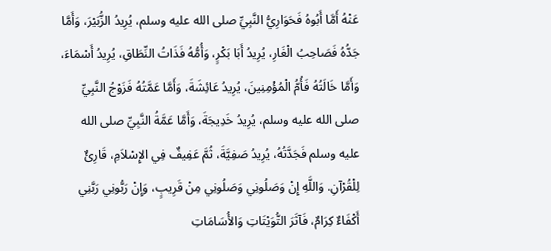عَنْهُ أَمَّا أَبُوهُ فَحَوَارِيُّ النَّبِيِّ صلى الله عليه وسلم، يُرِيدُ الزُّبَيْرَ، وَأَمَّا جَدُّهُ فَصَاحِبُ الْغَارِ، يُرِيدُ أَبَا بَكْرٍ، وَأُمُّهُ فَذَاتُ النِّطَاقِ، يُرِيدُ أَسْمَاءَ، وَأَمَّا خَالَتُهُ فَأُمُّ الْمُؤْمِنِينَ، يُرِيدُ عَائِشَةَ، وَأَمَّا عَمَّتُهُ فَزَوْجُ النَّبِيِّ صلى الله عليه وسلم، يُرِيدُ خَدِيجَةَ، وَأَمَّا عَمَّةُ النَّبِيِّ صلى الله عليه وسلم فَجَدَّتُهُ، يُرِيدُ صَفِيَّةَ، ثُمَّ عَفِيفٌ فِي الإِسْلاَمِ، قَارِئٌ لِلْقُرْآنِ. وَاللَّهِ إِنْ وَصَلُونِي وَصَلُونِي مِنْ قَرِيبٍ، وَإِنْ رَبُّونِي رَبَّنِي أَكْفَاءٌ كِرَامٌ، فَآثَرَ التُّوَيْتَاتِ وَالأُسَامَاتِ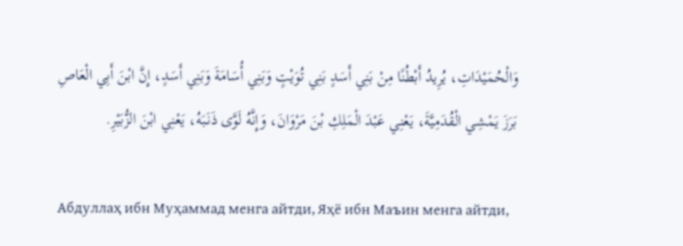وَالْحُمَيْدَاتِ، يُرِيدُ أَبْطُنًا مِنْ بَنِي أَسَدٍ بَنِي تُوَيْتٍ وَبَنِي أُسَامَةَ وَبَنِي أَسَدٍ، إِنَّ ابْنَ أَبِي الْعَاصِ بَرَزَ يَمْشِي الْقُدَمِيَّةَ، يَعْنِي عَبْدَ الْمَلِكِ بْنَ مَرْوَانَ، وَإِنَّهُ لَوَّى ذَنَبَهُ، يَعْنِي ابْنَ الزُّبَيْرِ.

Абдуллаҳ ибн Муҳаммад менга айтди, Яҳё ибн Маъин менга айтди,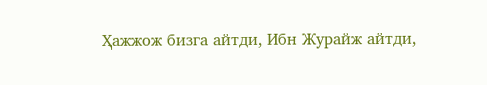Ҳажжож бизга айтди, Ибн Журайж айтди,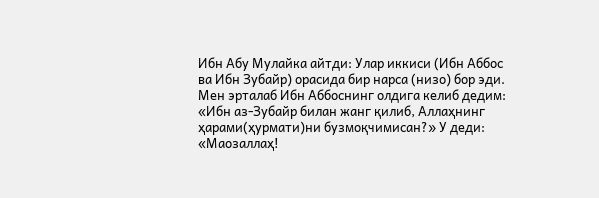Ибн Абу Мулайка айтди: Улар иккиси (Ибн Аббос ва Ибн Зубайр) орасида бир нарса (низо) бор эди. Мен эрталаб Ибн Аббоснинг олдига келиб дедим: «Ибн аз-Зубайр билан жанг қилиб, Аллаҳнинг ҳарами(ҳурмати)ни бузмоқчимисан?» У деди: «Маозаллаҳ!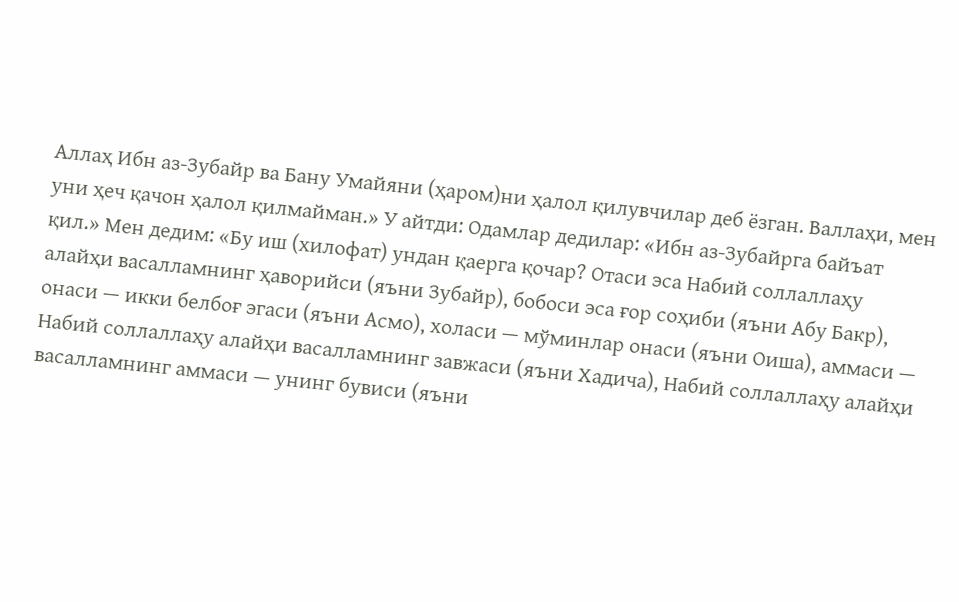Аллаҳ Ибн аз-Зубайр ва Бану Умайяни (ҳаром)ни ҳалол қилувчилар деб ёзган. Валлаҳи, мен уни ҳеч қачон ҳалол қилмайман.» У айтди: Одамлар дедилар: «Ибн аз-Зубайрга байъат қил.» Мен дедим: «Бу иш (хилофат) ундан қаерга қочар? Отаси эса Набий соллаллаҳу алайҳи васалламнинг ҳаворийси (яъни Зубайр), бобоси эса ғор соҳиби (яъни Абу Бакр), онаси — икки белбоғ эгаси (яъни Асмо), холаси — мўминлар онаси (яъни Оиша), аммаси — Набий соллаллаҳу алайҳи васалламнинг завжаси (яъни Хадича), Набий соллаллаҳу алайҳи васалламнинг аммаси — унинг бувиси (яъни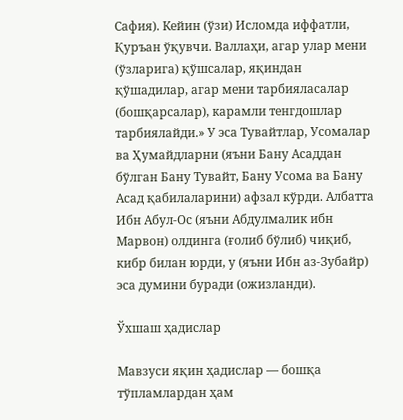Сафия). Кейин (ўзи) Исломда иффатли, Қуръан ўқувчи. Валлаҳи, агар улар мени (ўзларига) қўшсалар, яқиндан қўшадилар, агар мени тарбияласалар (бошқарсалар), карамли тенгдошлар тарбиялайди.» У эса Тувайтлар, Усомалар ва Ҳумайдларни (яъни Бану Асаддан бўлган Бану Тувайт, Бану Усома ва Бану Асад қабилаларини) афзал кўрди. Албатта Ибн Абул-Ос (яъни Абдулмалик ибн Марвон) олдинга (ғолиб бўлиб) чиқиб, кибр билан юрди, у (яъни Ибн аз-Зубайр) эса думини буради (ожизланди).

Ўхшаш ҳадислар

Мавзуси яқин ҳадислар — бошқа тўпламлардан ҳам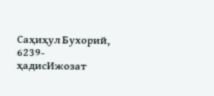Саҳиҳул Бухорий, 6239-ҳадисИжозат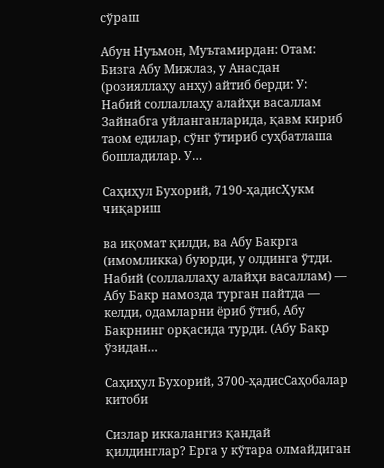сўраш

Абун Нуъмон, Муътамирдан: Отам: Бизга Абу Мижлаз, у Анасдан (розияллаҳу анҳу) айтиб берди: У: Набий соллаллаҳу алайҳи васаллам Зайнабга уйланганларида, қавм кириб таом едилар, сўнг ўтириб суҳбатлаша бошладилар. У…

Саҳиҳул Бухорий, 7190-ҳадисҲукм чиқариш

ва иқомат қилди, ва Абу Бакрга (имомликка) буюрди, у олдинга ўтди. Набий (соллаллаҳу алайҳи васаллам) — Абу Бакр намозда турган пайтда — келди, одамларни ёриб ўтиб, Абу Бакрнинг орқасида турди. (Абу Бакр ўзидан…

Саҳиҳул Бухорий, 3700-ҳадисСаҳобалар китоби

Сизлар иккалангиз қандай қилдинглар? Ерга у кўтара олмайдиган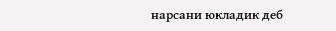нарсани юкладик деб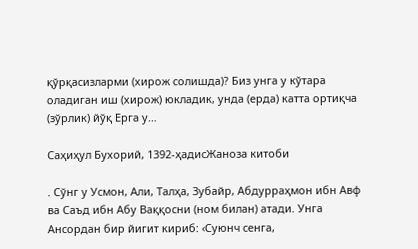қўрқасизларми (хирож солишда)? Биз унга у кўтара оладиган иш (хирож) юкладик, унда (ерда) катта ортиқча (зўрлик) йўқ Ерга у…

Саҳиҳул Бухорий, 1392-ҳадисЖаноза китоби

. Сўнг у Усмон, Али, Талҳа, Зубайр, Абдурраҳмон ибн Авф ва Саъд ибн Абу Ваққосни (ном билан) атади. Унга Ансордан бир йигит кириб: ‹Суюнч сенга,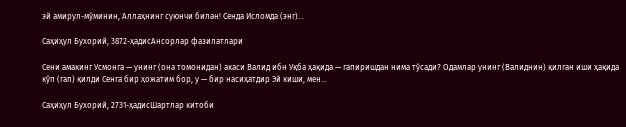эй амирул-мўминин, Аллаҳнинг суюнчи билан! Сенда Исломда (энг)…

Саҳиҳул Бухорий, 3872-ҳадисАнсорлар фазилатлари

Сени амакинг Усмонга — унинг (она томонидан) акаси Валид ибн Уқба ҳақида — гапиришдан нима тўсади? Одамлар унинг (Валиднин) қилган иши ҳақида кўп (гап) қилди Сенга бир ҳожатим бор, у — бир насиҳатдир Эй киши, мен…

Саҳиҳул Бухорий, 2731-ҳадисШартлар китоби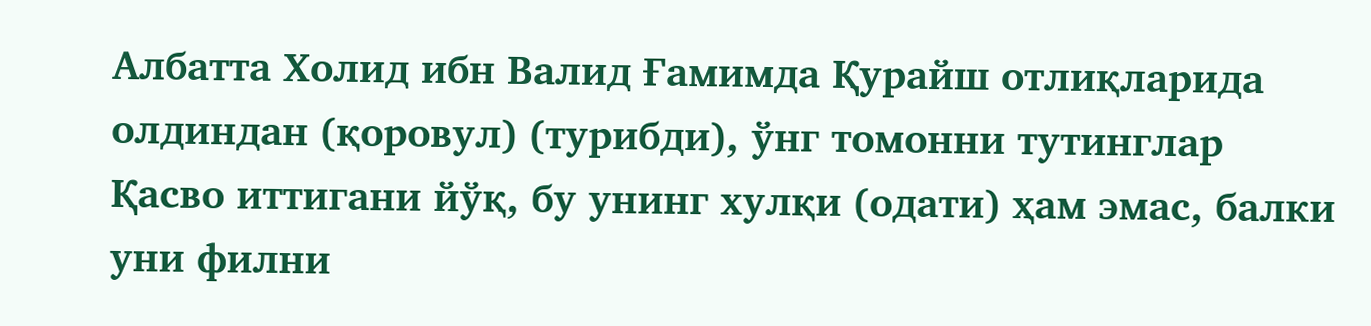Албатта Холид ибн Валид Ғамимда Қурайш отлиқларида олдиндан (қоровул) (турибди), ўнг томонни тутинглар Қасво иттигани йўқ, бу унинг хулқи (одати) ҳам эмас, балки уни филни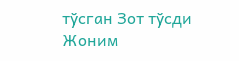тўсган Зот тўсди Жоним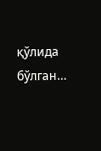қўлида бўлган…